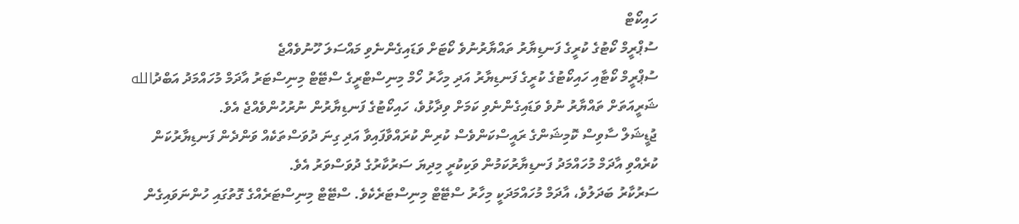ހައިކޯޓް
ސުޕްރީމް ކޯޓުގެ ކުރީގެ ފަނޑިޔާރު ތައްޔާރުނުވެ ކޯޓަށް ވަޑައިގެންނެވި މައްސަލަ ހޫނުވެއްޖެ
ސުޕްރީމް ކޯޓާއި ހައިކޯޓުގެ ކުރީގެ ފަނޑިޔާރު އަދި މިހާރު ހޯމް މިނިސްޓްރީގެ ސްޓޭޓް މިނިސްޓަރު އާދަމް މުހައްމަދު އަބްދުالله ޝަރީއަތަށް ތައްޔާރު ނުވެ ވަޑައިގެންނެވި ކަމަށް ވިދާޅުވެ، ހައިކޯޓުގެ ފަނޑިޔާރުން ނުރުހުންވެއްޖެ އެވެ.
ޖުޑީޝަލް ސާވިސް ކޮމިޝަންގެ ރައީސްކަންވެސް ކުރިން ކުރައްވާފައިވާ އަދި ގިނަ ދުވަސްތަކެއް ވަންދެން ފަނޑިޔާރުކަން ކުރެއްވި އާދަމް މުހައްމަދު ފަނޑިޔާރުކަމުން ވަކިކުރީ މިދިޔަ ސަރުކާރުގެ ދުވަސްވަރު އެވެ.
ސަރުކާރު ބަދަލުވެ، އާދަމް މުހައްމަދަކީ މިހާރު ސްޓޭޓް މިނިސްޓަރެކެވެ. ސްޓޭޓް މިނިސްޓަރެއްގެ ގޮތުގައި ހުންނަވައިގެން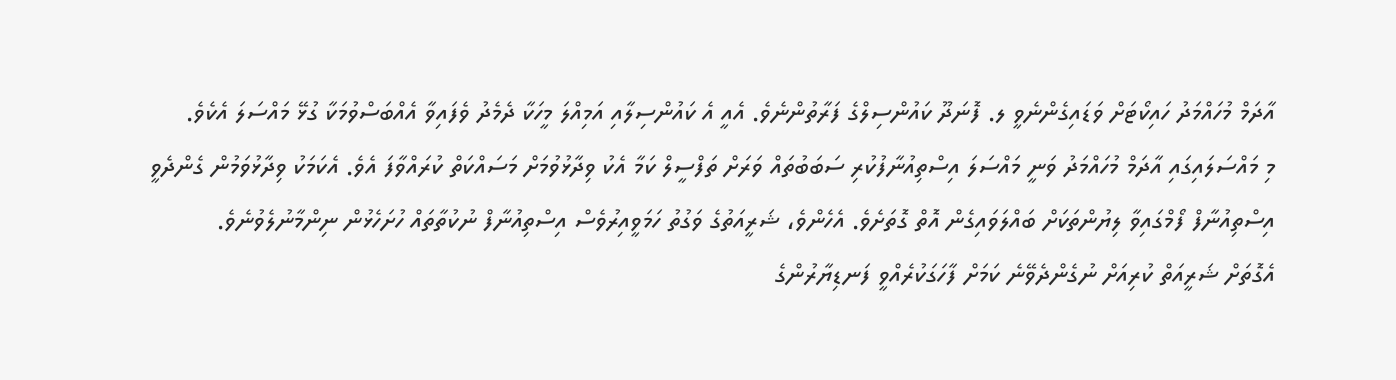އާދަމް މުހައްމަދު ހައިކޯޓަށް ވަޑައިގެންނެވީ ލ. ފޮނަދޫ ކައުންސިލްގެ ފަރާތުންނެވެ. އެއީ އެ ކައުންސިލާއި އަމިއްލަ މީހަކާ ދެމެދު ވެފައިވާ އެއްބަސްވުމަކާ ގުޅޭ މައްސަލަ އެކެވެ.
މި މައްސަލައިގައި އާދަމް މުހައްމަދު ވަނީ މައްސަލަ އިސްތިއުނާފުކުރި ސަބަބުތައް ވަރަށް ތަފްސީލް ކަމާ އެކު ވިދާޅުވުމަށް މަސައްކަތް ކުރައްވާފަ އެވެ. އެކަމަކު ވިދާޅުވަމުން ގެންދެވީ އިސްތިއުނާފް ފޯމްގައިވާ ލިޔުންތަކަށް ބައްލަވައިގެން އޮތް ގޮތަށެވެ. އެހެންވެ، ޝަރީއަތުގެ ވަގުތު ހަމަވީއިރުވެސް އިސްތިއުނާފް ނުކުތާތައް ހުށަހެޅުން ނިންމާނުލެވުނެވެ.
އެގޮތަށް ޝަރީއަތް ކުރިއަށް ނުގެންދެވޭނެ ކަމަށް ފާހަގަކުރެއްވީ ފަނޑިޔާރުންގެ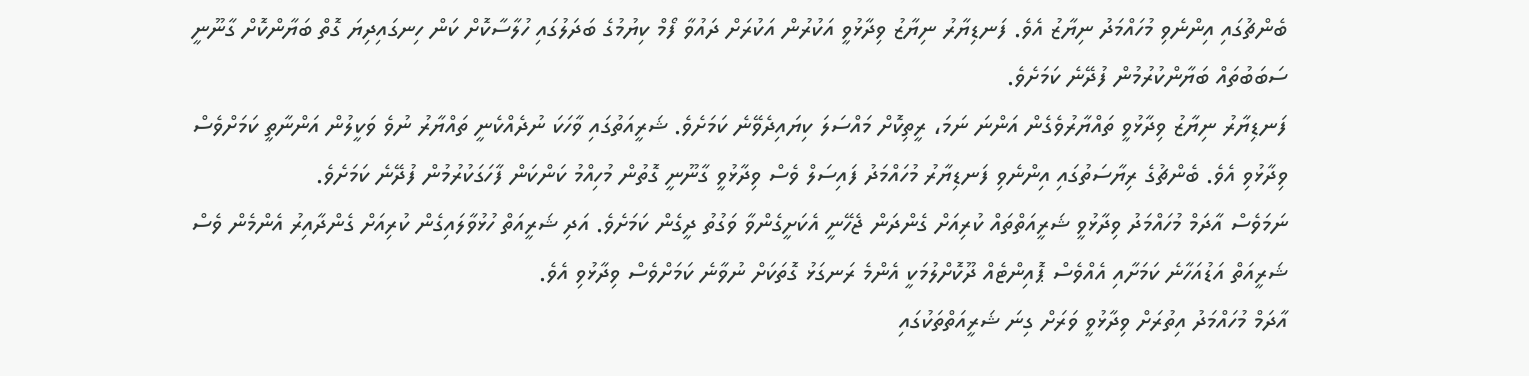ބެންޗުގައި އިންނެވި މުހައްމަދު ނިޔާޒު އެވެ. ފަނޑިޔާރު ނިޔާޒު ވިދާޅުވީ އަކުރުން އަކުރަށް ދައުވާ ފޯމް ކިޔުމުގެ ބަދަލުގައި ހުލާސާކޮށް ކަން ހިނގައިދިޔަ ގޮތް ބަޔާންކޮށް ގާނޫނީ ސަބަބުތައް ބަޔާންކުރުމުން ފުދޭނެ ކަމަށެވެ.
ފަނޑިޔާރު ނިޔާޒު ވިދާޅުވީ ތައްޔާރުވެގެން އަންނަ ނަމަ، ރީތިކޮށް މައްސަލަ ކިޔައިދެވޭނެ ކަމަށެވެ. ޝަރީއަތުގައި ވާހަކަ ނުދެއްކެނީ ތައްޔާރު ނުވެ ވަކީލުން އަންނާތީ ކަމަށްވެސް ވިދާޅުވި އެވެ. ބެންޗުގެ ރިޔާސަތުގައި އިންނެވި ފަނޑިޔާރު މުހައްމަދު ފައިސަލް ވެސް ވިދާޅުވީ ގާނޫނީ ގޮތުން މުހިއްމު ކަންކަން ފާހަގަކުރުމުން ފުދޭނެ ކަމަށެވެ.
ނަމަވެސް އާދަމް މުހައްމަދު ވިދާޅުވީ ޝަރީއަތްތައް ކުރިއަށް ގެންދަން ޖެހޭނީ އެކަށީގެންވާ ވަގުތު ދީގެން ކަމަށެވެ. އަދި ޝަރީއަތް ހުޅުވާލައިގެން ކުރިއަށް ގެންދާއިރު އެންމެން ވެސް ޝަރީއަތް އަޑުއަހާނެ ކަމަށާއި އެއްވެސް ޕޮއިންޓެއް ދޫކޮށްލުމަކީ އެންމެ ރަނގަޅު ގޮތަކަށް ނުވާނެ ކަމަށްވެސް ވިދާޅުވި އެވެ.
އާދަމް މުހައްމަދު އިތުރަށް ވިދާޅުވީ ވަރަށް ގިނަ ޝަރީއަތްތަކުގައި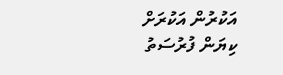އަކުރުން އަކުރަށް ކިޔަން ފުރުސަތު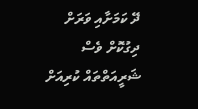ދޭ ކަމަށާއި ވަރަށް ދިގުކޮށް ވެސް ޝަރީއަތްތައް ކުރިއަށް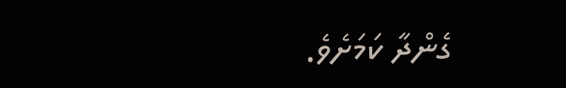ގެންދާ ކަމަށެވެ.